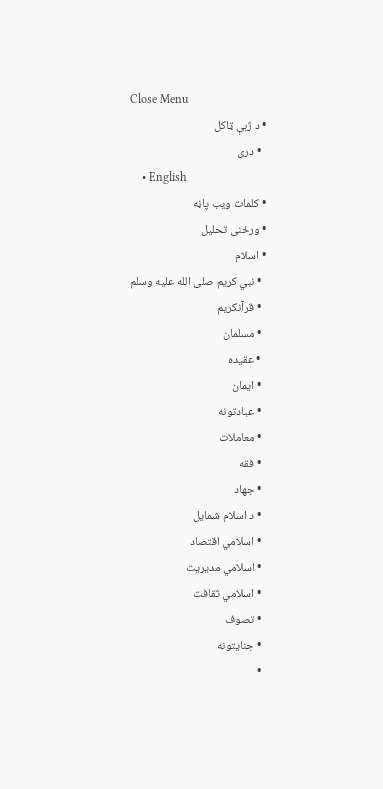Close Menu
  • د ژبې ټاکل
    • دری
    • English
  • کلمات ويب پاڼه
  • ورځنی تحلیل
  • اسلام
    • نبي کریم صلى الله عليه وسلم
    • قرآنکریم
    • مسلمان
    • عقیده
    • ایمان
    • عبادتونه
    • معاملات
    • فقه
    • جهاد
    • د اسلام شمایل
    • اسلامي اقتصاد
    • اسلامي مدیریت
    • اسلامي ثقافت
    • تصوف
    • جنایتونه
    •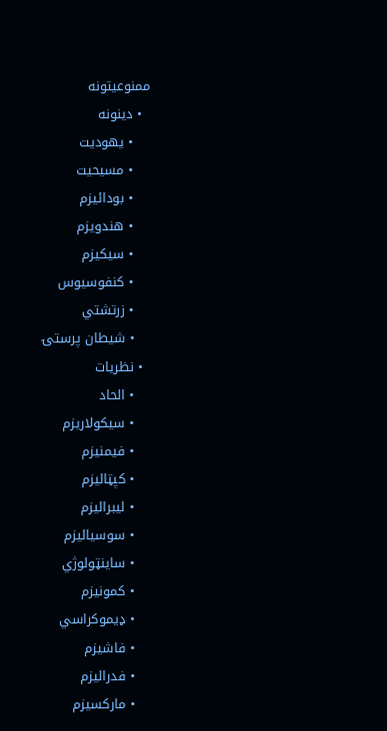ممنوعیتونه
  • دینونه
    • یهودیت
    • مسیحیت
    • بودائیزم
    • هندویزم
    • سیکیزم
    • کنفوسیوس
    • زرتشتي
    • شیطان پرستۍ
  • نظریات
    • الحاد
    • سیکولاریزم
    • فیمنیزم
    • کپټالیزم
    • لیبرالیزم
    • سوسیالیزم
    • ساینټولوژي
    • کمونیزم
    • ډیموکراسي
    • فاشیزم
    • فدرالیزم
    • مارکسیزم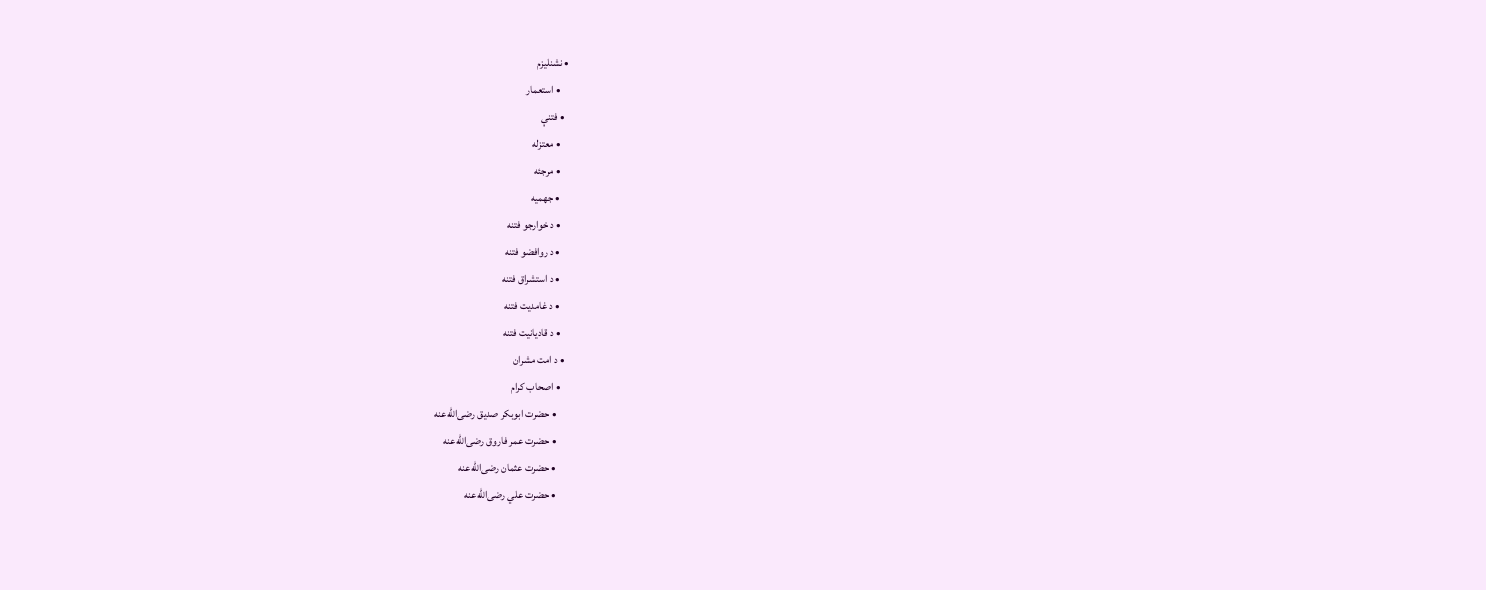• نشنلیزم
    • استعمار
  • فتنې
    • معتزله
    • مرجئه
    • جهمیه
    • د خوارجو فتنه
    • د روافضو فتنه
    • د استشراق فتنه
    • د غامدیت فتنه
    • د قادیانیت فتنه
  • د امت مشران
    • اصحاب کرام
      • حضرت ابوبکر صدیق رضی‌الله‌عنه
      • حضرت عمر فاروق رضی‌الله‌عنه
      • حضرت عثمان رضی‌الله‌عنه
      • حضرت علي رضی‌الله‌عنه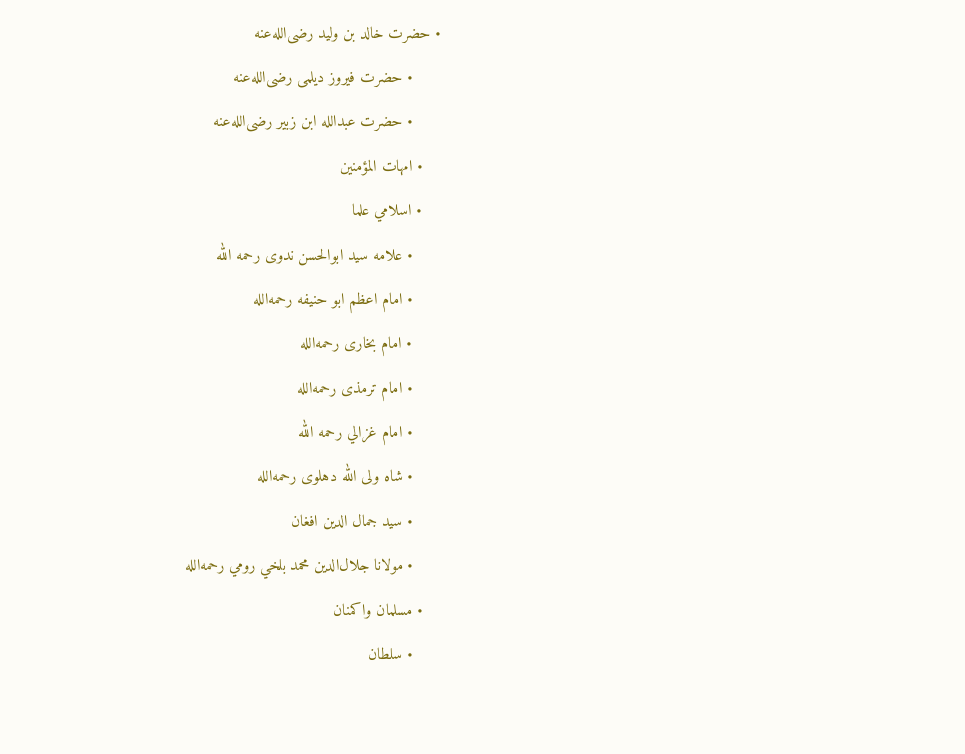• حضرت خالد بن ولید رضی‌الله‌عنه
      • حضرت فیروز دیلمی رضی‌الله‌عنه
      • حضرت عبدالله ابن زبیر رضی‌الله‌عنه
    • امهات المؤمنین
    • اسلامي علما
      • علامه سید ابوالحسن ندوی رحمه الله
      • امام اعظم ابو حنیفه رحمه‌الله
      • امام بخاری رحمه‌الله
      • امام ترمذی رحمه‌الله
      • امام غزالي رحمه الله
      • شاه ولی الله دهلوی رحمه‌الله
      • سید جمال الدین افغان
      • مولانا جلال‌الدین محمد بلخي رومي رحمه‌الله
    • مسلمان واکمنان
      • سلطان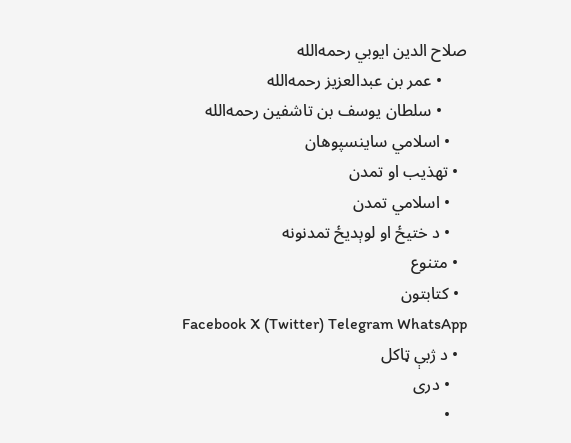صلاح الدین ایوبي رحمه‌الله
      • عمر بن عبدالعزیز رحمه‌الله
      • سلطان یوسف بن تاشفین رحمه‌الله
    • اسلامي ساینسپوهان
  • تهذیب او تمدن
    • اسلامي تمدن
    • د ختیځ او لوېدیځ تمدنونه
  • متنوع
  • کتابتون
Facebook X (Twitter) Telegram WhatsApp
  • د ژبې ټاکل
    • دری
    •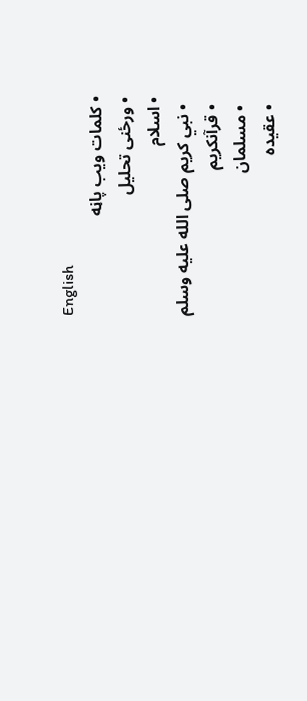English
  • کلمات ويب پاڼه
  • ورځنی تحلیل
  • اسلام
    • نبي کریم صلى الله عليه وسلم
    • قرآنکریم
    • مسلمان
    • عقیده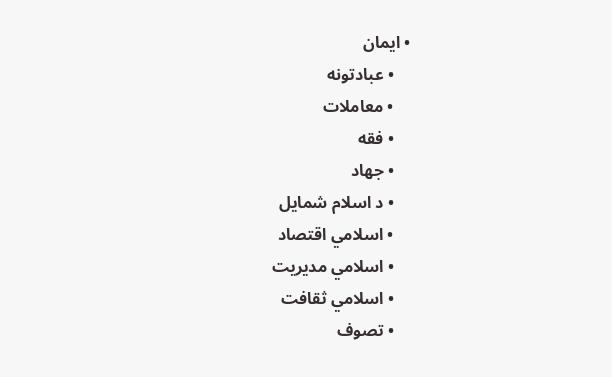• ایمان
    • عبادتونه
    • معاملات
    • فقه
    • جهاد
    • د اسلام شمایل
    • اسلامي اقتصاد
    • اسلامي مدیریت
    • اسلامي ثقافت
    • تصوف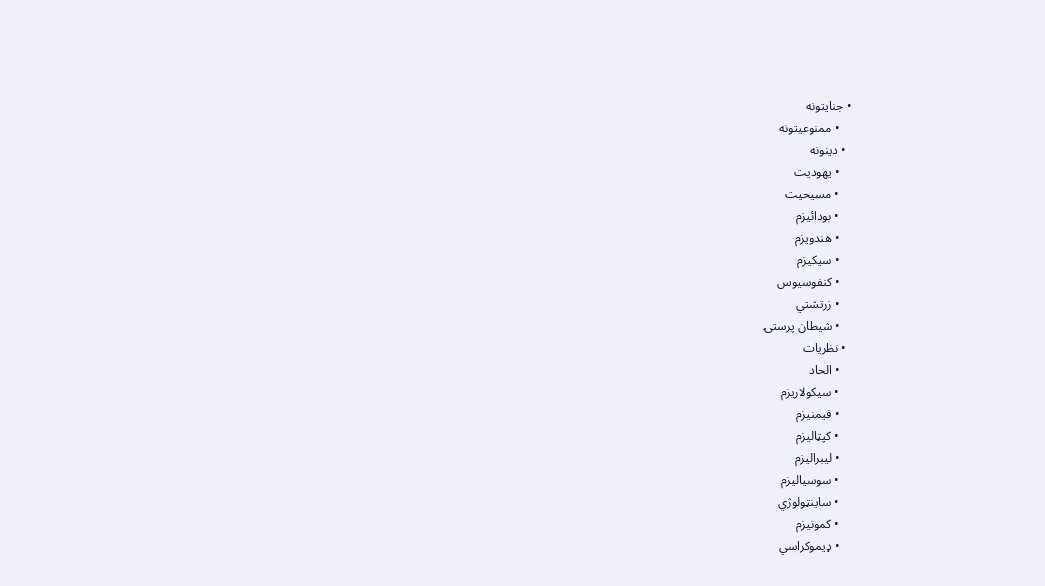• جنایتونه
    • ممنوعیتونه
  • دینونه
    • یهودیت
    • مسیحیت
    • بودائیزم
    • هندویزم
    • سیکیزم
    • کنفوسیوس
    • زرتشتي
    • شیطان پرستۍ
  • نظریات
    • الحاد
    • سیکولاریزم
    • فیمنیزم
    • کپټالیزم
    • لیبرالیزم
    • سوسیالیزم
    • ساینټولوژي
    • کمونیزم
    • ډیموکراسي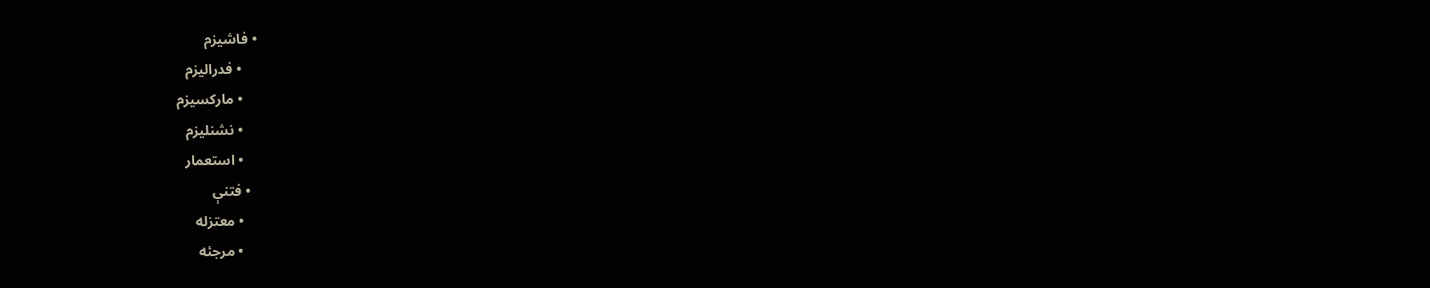• فاشیزم
    • فدرالیزم
    • مارکسیزم
    • نشنلیزم
    • استعمار
  • فتنې
    • معتزله
    • مرجئه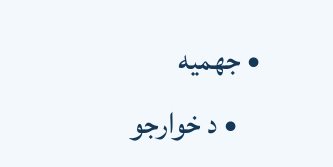• جهمیه
    • د خوارجو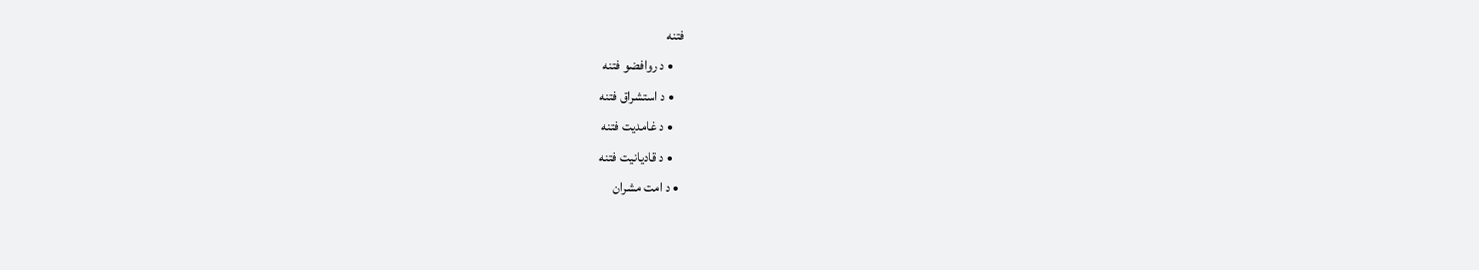فتنه
    • د روافضو فتنه
    • د استشراق فتنه
    • د غامدیت فتنه
    • د قادیانیت فتنه
  • د امت مشران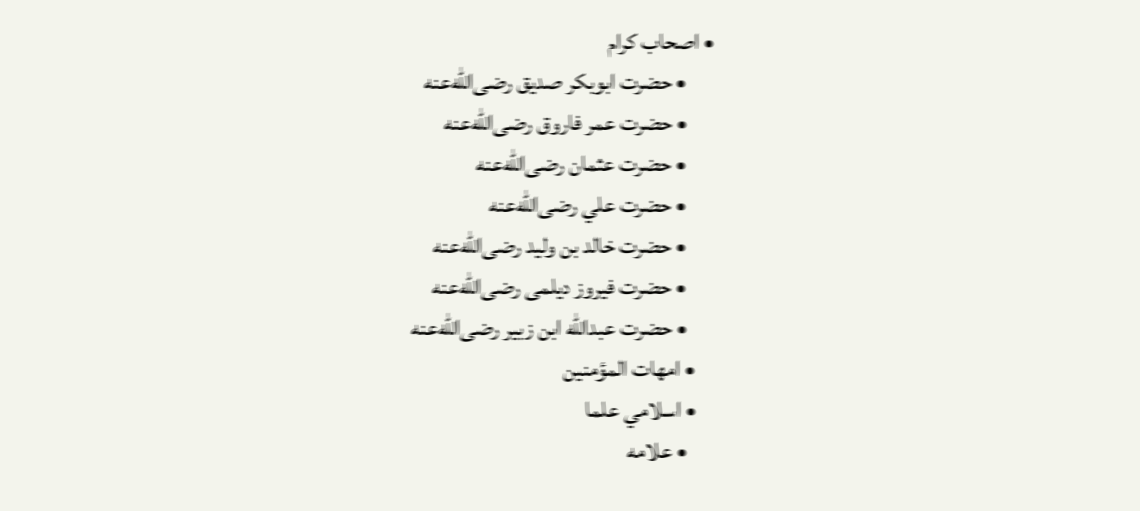• اصحاب کرام
      • حضرت ابوبکر صدیق رضی‌الله‌عنه
      • حضرت عمر فاروق رضی‌الله‌عنه
      • حضرت عثمان رضی‌الله‌عنه
      • حضرت علي رضی‌الله‌عنه
      • حضرت خالد بن ولید رضی‌الله‌عنه
      • حضرت فیروز دیلمی رضی‌الله‌عنه
      • حضرت عبدالله ابن زبیر رضی‌الله‌عنه
    • امهات المؤمنین
    • اسلامي علما
      • علامه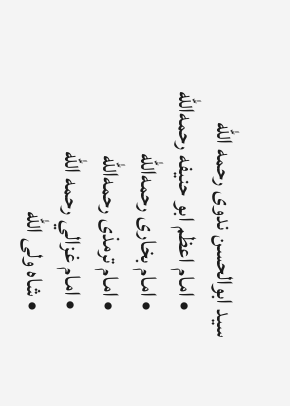سید ابوالحسن ندوی رحمه الله
      • امام اعظم ابو حنیفه رحمه‌الله
      • امام بخاری رحمه‌الله
      • امام ترمذی رحمه‌الله
      • امام غزالي رحمه الله
      • شاه ولی الله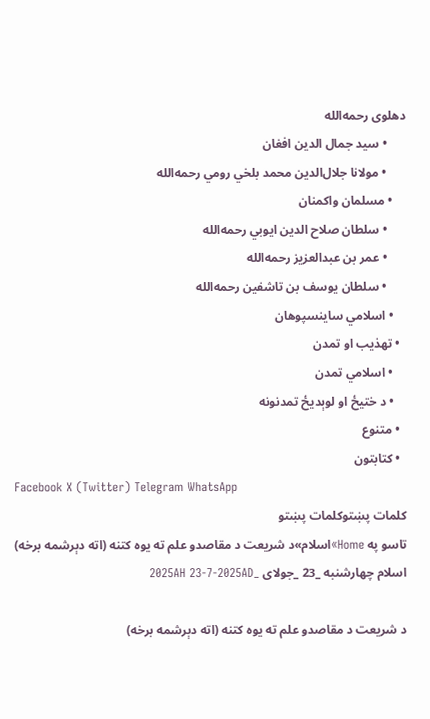دهلوی رحمه‌الله
      • سید جمال الدین افغان
      • مولانا جلال‌الدین محمد بلخي رومي رحمه‌الله
    • مسلمان واکمنان
      • سلطان صلاح الدین ایوبي رحمه‌الله
      • عمر بن عبدالعزیز رحمه‌الله
      • سلطان یوسف بن تاشفین رحمه‌الله
    • اسلامي ساینسپوهان
  • تهذیب او تمدن
    • اسلامي تمدن
    • د ختیځ او لوېدیځ تمدنونه
  • متنوع
  • کتابتون
Facebook X (Twitter) Telegram WhatsApp
کلمات پښتوکلمات پښتو
تاسو په Home»اسلام»د شریعت د مقاصدو علم ته یوه کتنه (اته دېرشمه برخه)
اسلام چهارشنبه _23 _جولای _2025AH 23-7-2025AD

د شریعت د مقاصدو علم ته یوه کتنه (اته دېرشمه برخه)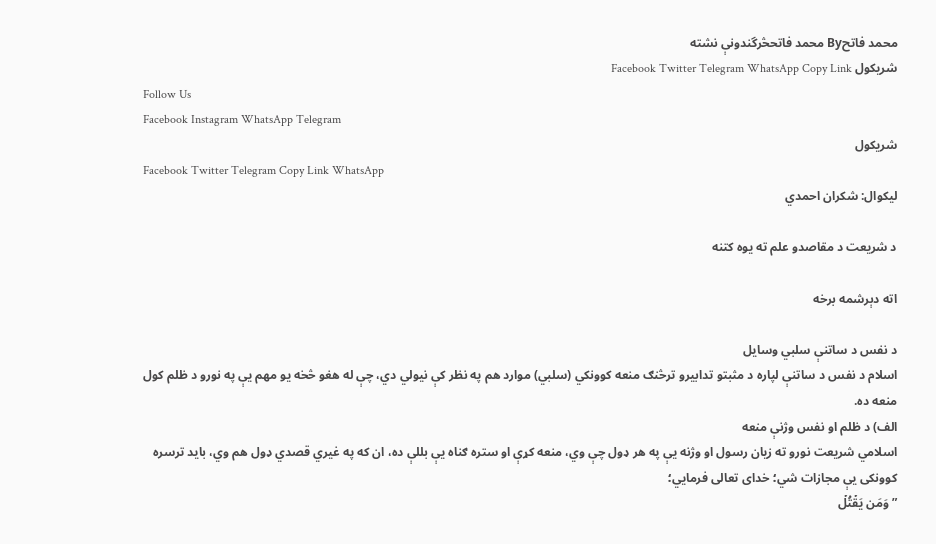محمد فاتحBy محمد فاتحڅرگندونې نشته
شریکول Facebook Twitter Telegram WhatsApp Copy Link
Follow Us
Facebook Instagram WhatsApp Telegram
شریکول
Facebook Twitter Telegram Copy Link WhatsApp
لیکوال: شکران احمدي

د شریعت د مقاصدو علم ته یوه کتنه

اته دېرشمه برخه

د نفس د ساتنې سلبي وسایل
اسلام د نفس د ساتنې لپاره د مثبتو تدابیرو ترڅنګ منعه کوونکي (سلبي) موارد هم په نظر کې نیولي دي، چې له هغو څخه یو مهم یې په نورو د ظلم کول منعه ده.
الف) د ظلم او نفس وژنې منعه
اسلامي شریعت نورو ته زیان رسول او وژنه یې په هر ډول چې وي، منعه کړې او ستره ګناه یې بللې ده، ان که په غیري قصدي ډول هم وي، باید ترسره کوونکی یې مجازات شي؛ خدای تعالی فرمايي؛
” وَمَن يَقۡتُلۡ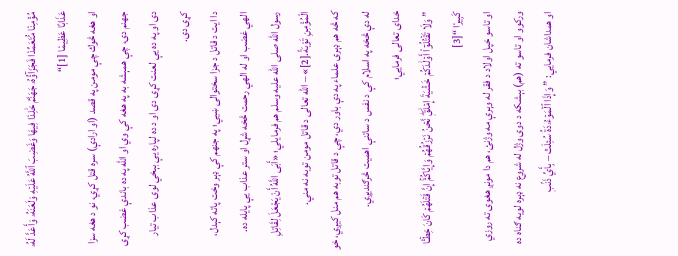مُؤۡمِنٗا مُّتَعَمِّدٗا فَجَزَآؤُهُۥ جَهَنَّمُ خَٰلِدٗا فِيهَا وَغَضِبَ ٱللَّهُ عَلَيۡهِ وَلَعَنَهُۥ وَأَعَدَّ لَهُۥ عَذَابًا عَظِيمٗا [1]“
او هغه څوك چې مومن په قصد (او ارادې) سره قتل كړي، نو د هغه سزا جهنم دى، چې همېشه به په هغه كې وي او الله په ده باندې غضب كړى دى او په ده يې لعنت كړى دى او د ده لپاره يې بېخي لوى عذاب تیار كړى دى.
دا ایت د قاتل د جزا سختوالی ښيي؛ په جنهم کې ډېر وخت پاته کېدل، الهي غضب او له الهي رحمت څخه شړل او ستر عذاب یې پایله ده.
رسول الله صلی الله علیه وسلم هم فرمايلي؛ «أَبَى اللَّهُ أَنْ يَجْعَلَ لِقَاتِلِ الْمُؤْمِنِ تَوْبَةً.[2]» – الله تعالی د قاتل مومن توبه نه مني.
که څه هم ډېری علماء په دې باور دي، چې د قاتل توبه هم منل کیږي، خو له دې څخه په اسلام کې د نفس د ساتنې اهمیت څرګندیږي.
خدای تعالی فرمايي؛
” وَلَا تَقۡتُلُوٓاْ أَوۡلَٰدَكُمۡ خَشۡيَةَ إِمۡلَٰقٖۖ نَّحۡنُ نَرۡزُقُهُمۡ وَإِيَّاكُمۡۚ إِنَّ قَتۡلَهُمۡ كَانَ خِطۡـٔٗا كَبِيرٗا “[3]
او تاسو خپل اولاد د فقر له وېرې مه وژنئ، هم دا مونږ هغوى ته روزي وركوو او تاسو ته (هم) بېشكه د دوى وژل له شروع نه ډېره لویه ګناه ده
او همداشان فرمايي: ” وَإِذَا ٱلۡمَوۡءُۥدَةُ سُئِلَتۡ – بِأَيِّ ذَنۢبٖ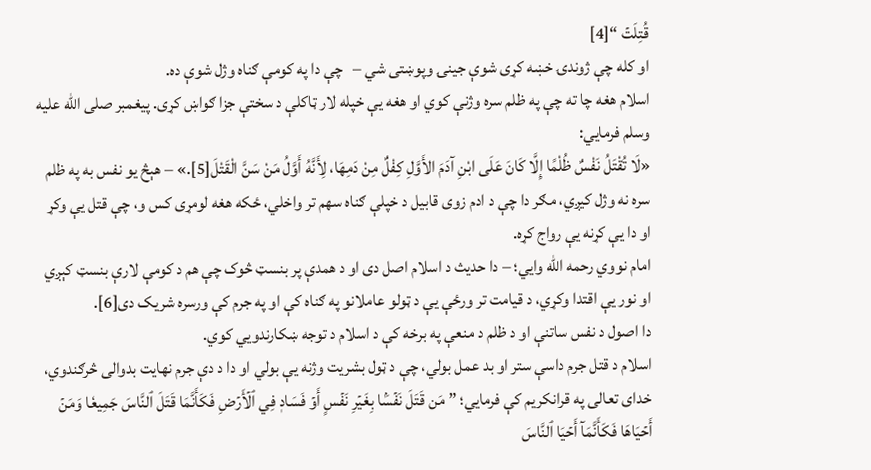قُتِلَتۡ “[4]
او كله چې ژوندۍ خښه كړى شوې جینۍ وپوښتى شي –   چې دا په كومې ګناه وژل شوې ده.
اسلام هغه چا ته چې په ظلم سره وژنې کوي او هغه یې خپله لار ټاکلې د سختې جزا ګواښ کړی. پیغمبر صلی الله علیه وسلم فرمايي:
«لَا تُقْتَلُ نَفْسٌ ظُلْمًا إِلَّا كَانَ عَلَى ابْنِ آدَمَ الأَوَّلِ كِفْلٌ مِنْ دَمِهَا، لِأَنَّهُ أَوَّلُ مَنْ سَنَّ الْقَتْلَ[5].» – هېڅ یو نفس به په ظلم سره نه وژل کیږي، مګر دا چې د ادم زوی قابیل د خپلې ګناه سهم تر واخلي، ځکه هغه لومړی کس و، چې قتل یې وکړ او دا یې کړنه یې رواج کړه.
امام نووي رحمه الله وايي؛ – دا حدیث د اسلام اصل دی او د همدې پر بنسټ څوک چې هم د کومې لارې بنسټ کېږي او نور یې اقتدا وکړي، د قیامت تر ورځې یې د ټولو عاملانو په ګناه کې او په جرم کې ورسره شریک دی[6].
دا اصول د نفس ساتنې او د ظلم د منعې په برخه کې د اسلام د توجه ښکارندویي کوي.
اسلام د قتل جرم داسې ستر او بد عمل بولي، چې د ټول بشریت وژنه یې بولي او دا د دې جرم نهایت بدوالی څرګندوي، خدای تعالی په قرانکریم کې فرمايي؛ ” مَن قَتَلَ نَفۡسَۢا بِغَيۡرِ نَفۡسٍ أَوۡ فَسَادٖ فِي ٱلۡأَرۡضِ فَكَأَنَّمَا قَتَلَ ٱلنَّاسَ جَمِيعٗا وَمَنۡ أَحۡيَاهَا فَكَأَنَّمَآ أَحۡيَا ٱلنَّاسَ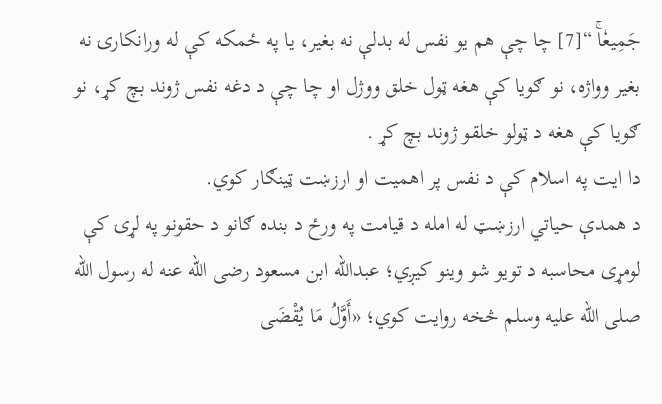جَمِيعٗاۚ “[7] چا چې هم یو نفس له بدلې نه بغیر، یا په ځمكه كې له ورانكارۍ نه بغیر وواژه، نو ګویا كې هغه ټول خلق ووژل او چا چې د دغه نفس ژوند بچ كړ، نو ګویا كې هغه د ټولو خلقو ژوند بچ كړ .
دا ایت په اسلام کې د نفس پر اهمیت او ارزښت ټینګار کوي.
د همدې حیاتي ارزښټ له امله د قیامت په ورځ د بنده ګانو د حقونو په لړۍ کې لومړی محاسبه د تویو شو وینو کیږي؛ عبدالله ابن مسعود رضی الله عنه له رسول الله صلی الله علیه وسلم څخه روایت کوي؛ «أَوَّلُ مَا يُقْضَى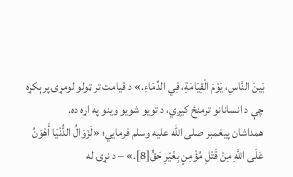بَينَ النَّاسِ، يَوْمَ الْقِيَامَةِ، فِي الدِّمَاءِ.» د قیامت تر ټولو لومړۍ پرېکړه چې د انسانانو ترمنځ کیږي، د تویو شویو وینو په اړه ده.
همداشان پیغمبر صلی الله علیه وسلم فرمايي؛ «لَزَوَالُ الدُّنْيَا أَهْوَنُ عَلَى اللَّهِ مِنْ قَتْلِ مُؤْمِنٍ بِغَيْرِ حَقٍّ[8].» – د نړۍ له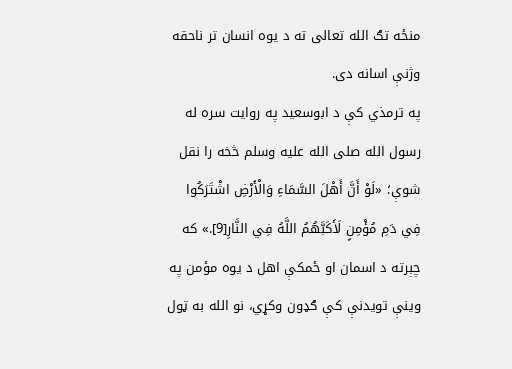منځه تګ الله تعالی ته د یوه انسان تر ناحقه وژنې اسانه دی.
په ترمذي کې د ابوسعید په روایت سره له رسول الله صلی الله علیه وسلم څخه را نقل شوې؛ «لَوْ أَنَّ أَهْلَ السَّمَاءِ وَالْأَرْضِ اشْتَرَكُوا فِي دَمِ مُؤْمِنٍ لَأَكَبَّهُمُ اللَّهُ فِي النَّارِ[9].» که چېرته د اسمان او ځمکې اهل د یوه مؤمن په وینې تویدنې کې ګډون وکړي، نو الله به ټول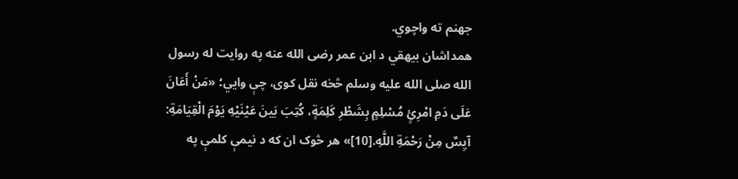جهنم ته واچوي.
همداشان بیهقي د ابن عمر رضی الله عنه په روایت له رسول الله صلی الله علیه وسلم څخه نقل کوی، چې وايي؛ «مَنْ أَعَانَ عَلَى دَمِ امْرِئٍ مُسْلِمٍ بِشَطْرِ كَلِمَةٍ، كُتِبَ بَينَ عَيْنَيْهِ يَوْمَ الْقِيَامَةِ: آيِسٌ مِنْ رَحْمَةِ اللَّهِ.[10]» هر څوک ان که د نیمې کلمې په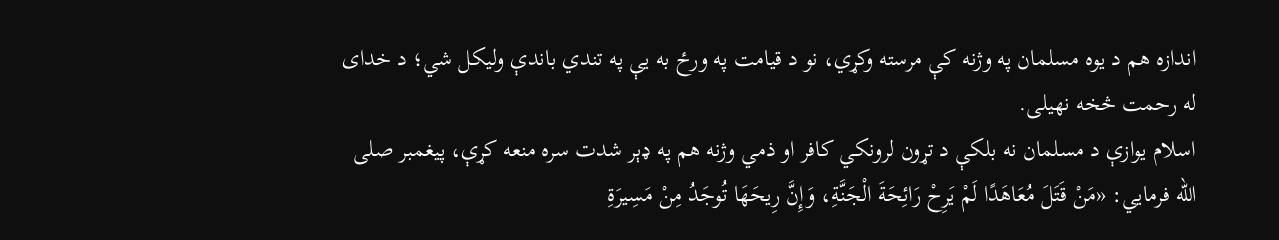اندازه هم د یوه مسلمان په وژنه کې مرسته وکړي، نو د قیامت په ورځ به یې په تندي باندې ولیکل شي؛ د خدای له رحمت څخه نهیلی.
اسلام یوازې د مسلمان نه بلکې د تړون لرونکي کافر او ذمي وژنه هم په ډېر شدت سره منعه کړې، پیغمبر صلی الله فرمايي: «مَنْ قَتَلَ مُعَاهَدًا لَمْ يَرِحْ رَائِحَةَ الْجَنَّةِ، وَإِنَّ رِيحَهَا تُوجَدُ مِنْ مَسِيرَةِ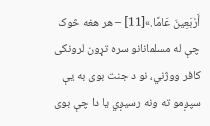أَرْبَعِينَ عَامًا.»[11] – هر هغه څوک چې له مسلمانانو سره تړون لرونکی کافر ووژني، نو د جنت بوی به یې سپږمو ته ونه رسیږي یا دا چې بوی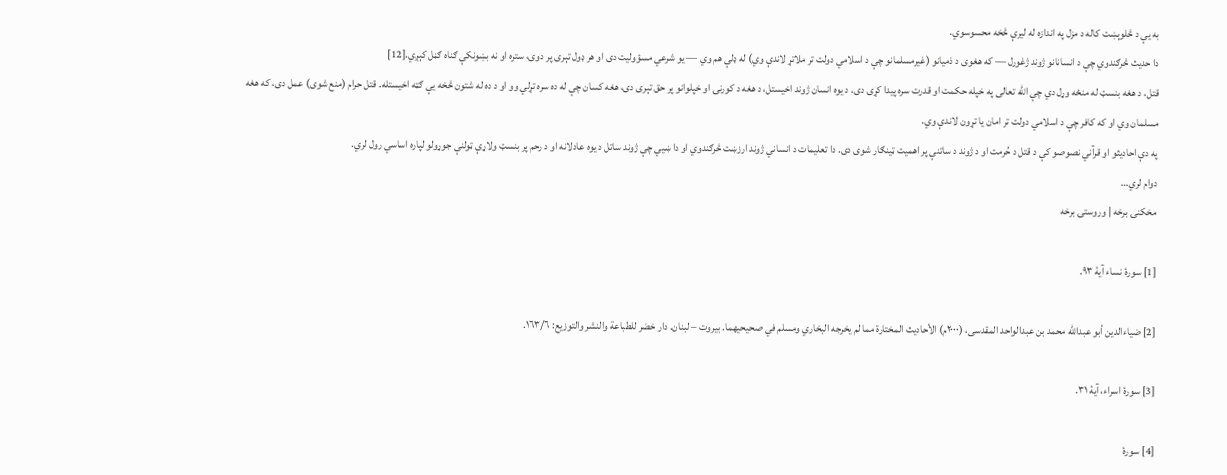به یې د څلوېښت کاله د مزل په اندازه له لیرې څخه محسوسوي.
دا حدیث څرګندوي چې د انسانانو ژوند ژغورل — که هغوی د ذميانو (غیرمسلمانو چې د اسلامي دولت تر ملاتړ لاندې وي) له ډلې هم وي — یو شرعي مسؤولیت دی او هر ډول تېری پر دوی، ستره او نه بښونکې ګناه ګڼل کېږي.[12]
قتل، د هغه بنسټ له منځه وړل دي چې الله تعالی په خپله حکمت او قدرت سره پیدا کړی دی. د یوه انسان ژوند اخیستل، د هغه د کورنۍ او خپلوانو پر حق تېری دی، هغه کسان چې له ده سره تړلي وو او د ده له شتون څخه یې ګټه اخیستله. قتل حرام (منع شوی) عمل دی، که هغه مسلمان وي او که کافر چې د اسلامي دولت تر امان یا تړون لاندې وي.
په دې احادیثو او قرآني نصوصو کې د قتل د حُرمت او د ژوند د ساتنې پر اهمیت ټینګار شوی دی. دا تعلیمات د انساني ژوند ارزښت څرګندوي او دا ښيي چې ژوند ساتل د یوه عادلانه او د رحم پر بنسټ ولاړې ټولنې جوړولو لپاره اساسي رول لري.
دوام لري…
مخکنۍ برخه | وروستۍ برخه

[1] سورۀ نساء آیۀ ۹۳.

[2] ضياءالدين أبو عبدالله محمد بن عبدالواحد المقدسی، (۲۰۰۰م) الأحاديث المختارة مما لم يخرجه البخاري ومسلم في صحيحيهما. بيروت – لبنان. دار خضر للطباعة والنشر والتوزيع: ١٦٣/٦.

[3] سورۀ اسراء، آیۀ ۳۱.

[4] سورۀ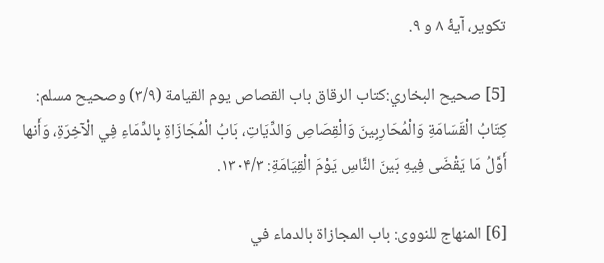تکویر، آیۀ ۸ و ۹.

[5] صحيح البخاري:كتاب الرقاق باب القصاص يوم القيامة (۳/۹) وصحيح مسلم: كِتَابُ الْقَسَامَةِ وَالْمُحَارِبِينَ وَالْقِصَاصِ وَالدِّيَاتِ، بَابُ الْمُجَازَاةِ بِالدِّمَاءِ فِي الْآخِرَةِ، وَأَنها أَوَّلُ مَا يَقْضَى فِيهِ بَينَ النَّاسِ يَوْمَ الْقِيَامَةِ: ۱۳۰۴/۳.

[6] المنهاج للنووی: باب المجازاة بالدماء في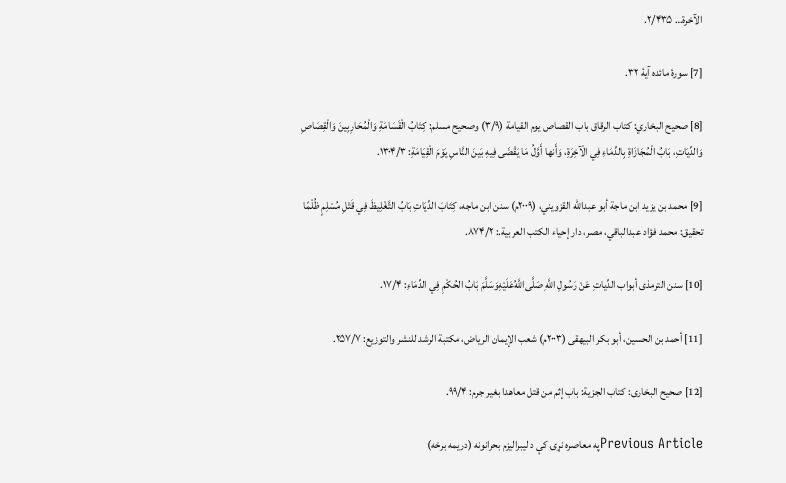الآخرة… ۲/۴۳۵.

[7] سورۀ مائده آیۀ ۳۲.

[8] صحيح البخاري: كتاب الرقاق باب القصاص يوم القيامة (۳/۹) وصحيح مسلم: كِتَابُ الْقَسَامَةِ وَالْمُحَارِبِينَ وَالْقِصَاصِ وَالدِّيَاتِ، بَابُ الْمُجَازَاةِ بِالدِّمَاءِ فِي الْآخِرَةِ، وَأَنها أَوَّلُ مَا يَقْضَى فِيهِ بَينَ النَّاسِ يَوْمَ الْقِيَامَةِ: ۱۳۰۴/۳.

[9] محمد بن يزيد ابن ماجة أبو عبدالله القزويني، (۲۰۰۹م) سنن ابن ماجه، كِتَابَ الدِّيَاتِ بَابُ التَّغْلِيظَ فِي قَتْلِ مُسْلِمٍ ظُلْمًا تحقيق: محمد فؤاد عبدالباقي، مصر، دار إحياء الكتب العربية.: ۸۷۴/۲.

[10] سنن الترمذى أبواب الدِّياتِ عَنْ رَسُولِ اللَّهِ صَلَّى‌اللَّهُ‌عَلَيْهِ‌وَسَلَّمَ بَابُ الحُكْمِ فِي الدِّمَاءِ: ۱۷/۴.

[11] أحمد بن الحسين، أبو بكر البيهقى (۲۰۰۳م) شعب الإيمان الرياض، مكتبة الرشد للنشر والتوزيع: ۲۵۷/۷.

[12] صحيح البخارى: كتاب الجزية: باب إثم من قتل معاهدا بغیر جرم: ۹۹/۴.

Previous Articleپه معاصره نړۍ کې د لیبرالیزم بحرانونه (دریمه برخه)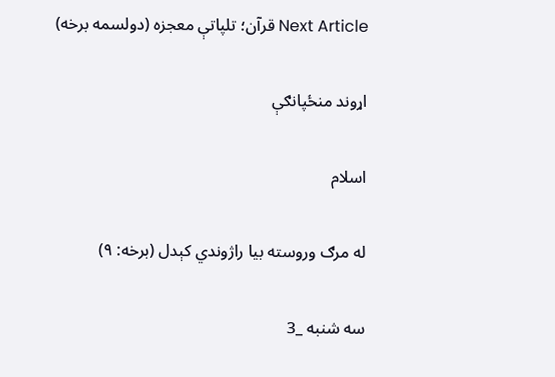Next Article قرآن؛ تلپاتې معجزه (دولسمه برخه)

اړوند منځپانګې

اسلام

له مرګ وروسته بیا راژوندي کېدل (برخه: ۹)

سه شنبه _3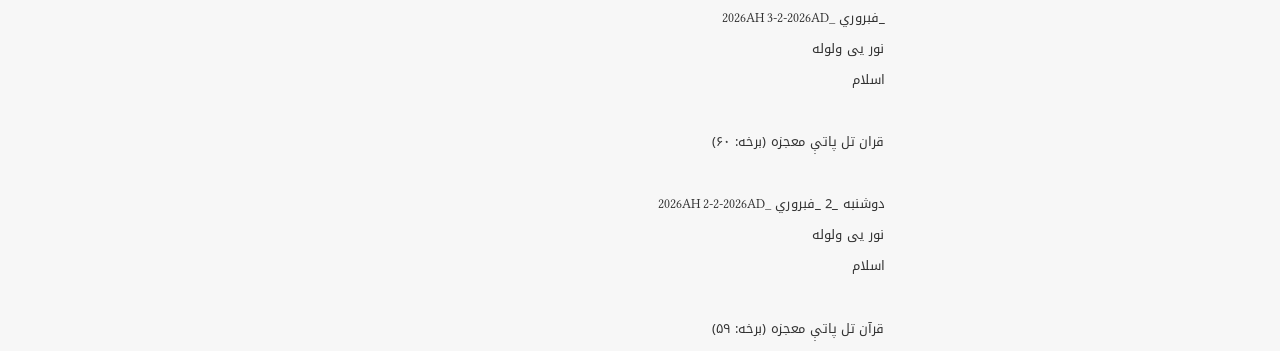_فبروري _2026AH 3-2-2026AD
نور یی ولوله
اسلام

قران تل‌ پاتې معجزه (برخه: ۶۰)

دوشنبه _2 _فبروري _2026AH 2-2-2026AD
نور یی ولوله
اسلام

قرآن تل پاتې معجزه (برخه: ۵۹)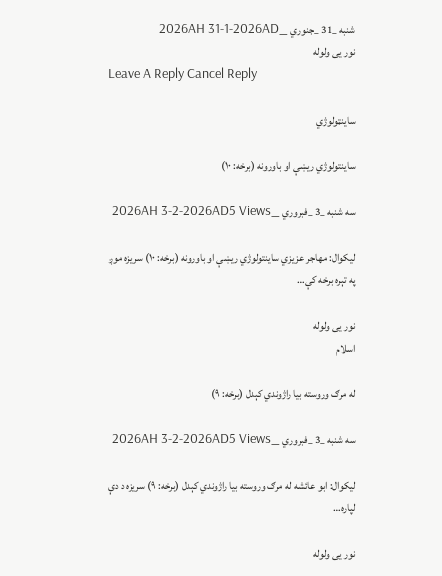شنبه _31 _جنوري _2026AH 31-1-2026AD
نور یی ولوله
Leave A Reply Cancel Reply

ساینټولوژي

ساينتولوژي ريښې او باورونه (برخه: ۱۰)

سه شنبه _3 _فبروري _2026AH 3-2-2026AD5 Views

لیکوال: مهاجر عزیزي ساينتولوژي ريښې او باورونه (برخه: ۱۰) سریزه موږ په تېره برخه کې…

نور یی ولوله
اسلام

له مرګ وروسته بیا راژوندي کېدل (برخه: ۹)

سه شنبه _3 _فبروري _2026AH 3-2-2026AD5 Views

لیکوال: ابو عائشه له مرګ وروسته بیا راژوندي کېدل (برخه: ۹) سریزه د دې لپاره…

نور یی ولوله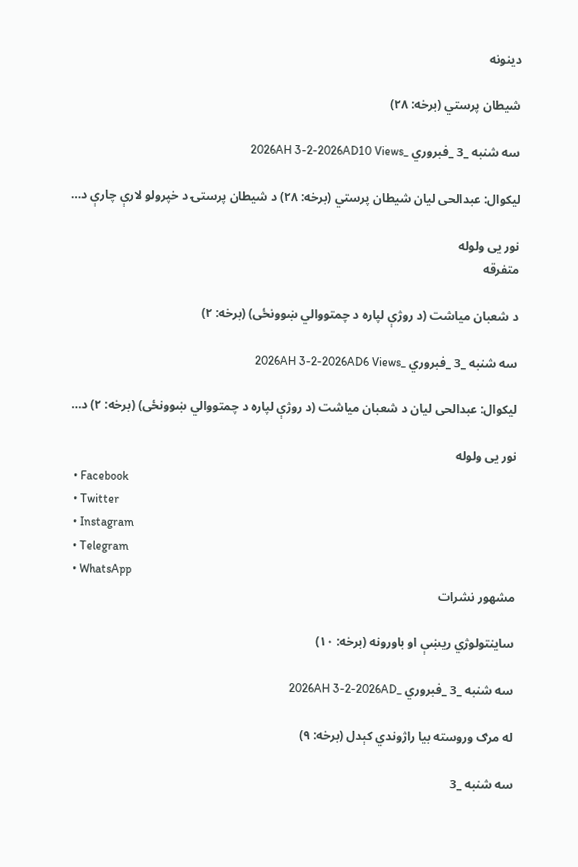دینونه

شیطان ‌پرستي (برخه: ۲۸)

سه شنبه _3 _فبروري _2026AH 3-2-2026AD10 Views

لیکوال: عبدالحی لیان شیطان ‌پرستي (برخه: ۲۸) د شيطان پرستۍ د خپرولو لارې چارې د…

نور یی ولوله
متفرقه

د شعبان میاشت (د روژې لپاره د چمتووالي ښوونځی) (برخه: ۲)

سه شنبه _3 _فبروري _2026AH 3-2-2026AD6 Views

لیکوال: عبدالحی لیان د شعبان میاشت (د روژې لپاره د چمتووالي ښوونځی) (برخه: ۲) د…

نور یی ولوله
  • Facebook
  • Twitter
  • Instagram
  • Telegram
  • WhatsApp
مشهور نشرات

ساينتولوژي ريښې او باورونه (برخه: ۱۰)

سه شنبه _3 _فبروري _2026AH 3-2-2026AD

له مرګ وروسته بیا راژوندي کېدل (برخه: ۹)

سه شنبه _3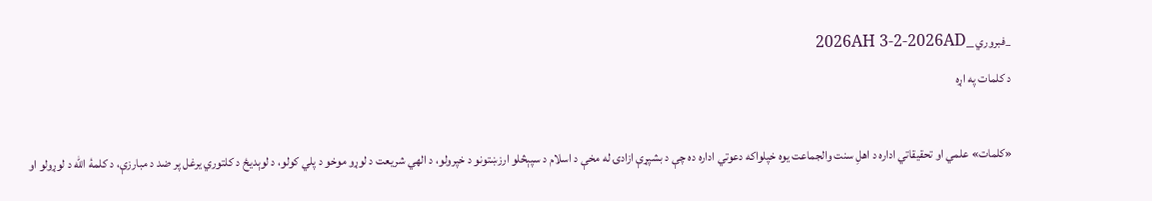_فبروري _2026AH 3-2-2026AD
د کلمات په اړه

«کلمات» علمي او تحقیقاتي اداره د اهلِ سنت والجماعت یوه خپلواکه دعوتي اداره ده چې د بشپړې ازادۍ له مخې د اسلام د سپېڅلو ارزښتونو د خپرولو، د الهي شریعت د لوړو موخو د پلي کولو، د لوېدیځ د کلتوري یرغل پر ضد د مبارزې، د کلمۀ الله د لوړولو او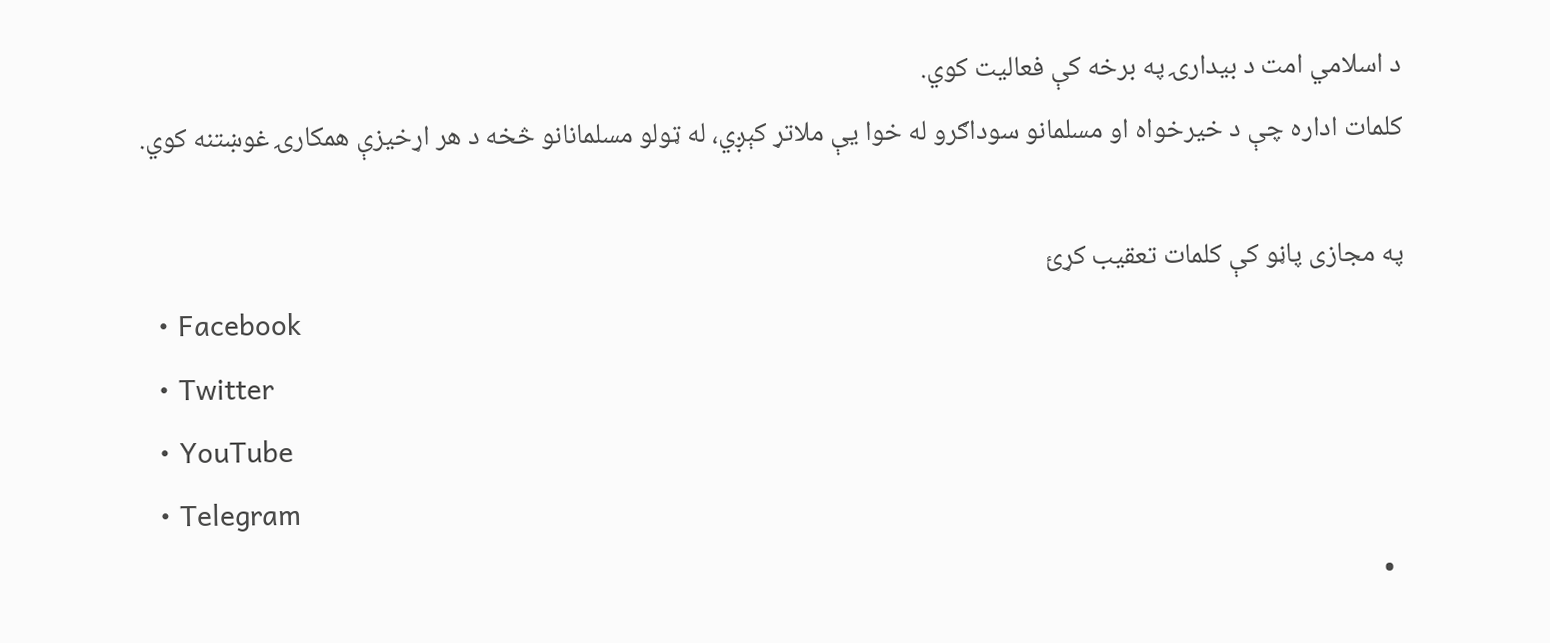د اسلامي امت د بیدارۍ په برخه کې فعالیت کوي.
کلمات اداره چې د خیرخواه او مسلمانو سوداګرو له خوا یې ملاتړ کېږي، له ټولو مسلمانانو څخه د هر اړخیزې همکارۍ غوښتنه کوي.

په مجازی پاڼو کې کلمات تعقیب کړئ
  • Facebook
  • Twitter
  • YouTube
  • Telegram
  •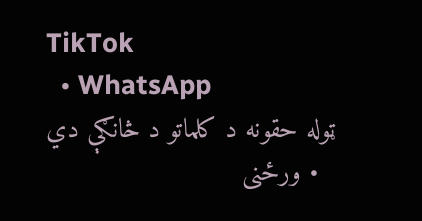TikTok
  • WhatsApp
ټوله حقونه د کلماتو د څانګې دي
  • ورځنی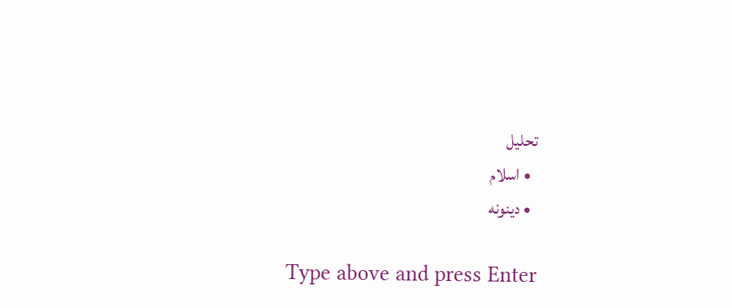تحلیل
  • اسلام
  • دینونه

Type above and press Enter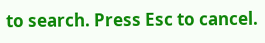to search. Press Esc to cancel.